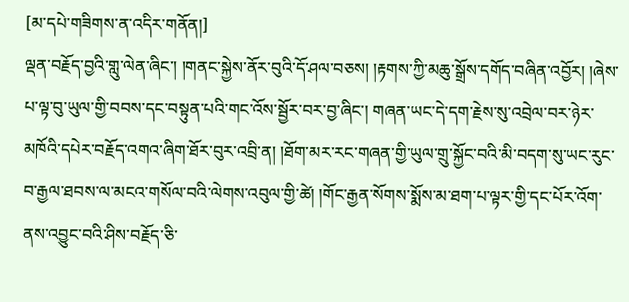[མ་དཔེ་གཟིགས་ན་འདིར་གནོན།]
ལྡན་བརྗོད་བྱའི་གླུ་ལེན་ཞིང་། །གནང་སྐྱེས་ནོར་བུའི་དོ་ཤལ་བཅས། །རྟགས་ཀྱི་མཆུ་སྒྲོས་དགོད་བཞིན་འབྱོར། །ཞེས་པ་ལྟ་བུ་ཡུལ་གྱི་བབས་དང་བསྟུན་པའི་གང་འོས་སྦྱོར་བར་བྱ་ཞིང་། གཞན་ཡང་དེ་དག་རྗེས་སུ་འབྲེལ་བར་ཉེར་མཁོའི་དཔེར་བརྗོད་འགའ་ཞིག་ཐོར་བུར་འབྲི་ན། །ཐོག་མར་རང་གཞན་གྱི་ཡུལ་གྲུ་སྐྱོང་བའི་མི་བདག་སུ་ཡང་རུང་བ་རྒྱལ་ཐབས་ལ་མངའ་གསོལ་བའི་ལེགས་འབུལ་གྱི་ཚེ། །གོང་རྒྱན་སོགས་སྨོས་མ་ཐག་པ་ལྟར་གྱི་དང་པོར་འོག་ནས་འབྱུང་བའི་ཤིས་བརྗོད་ཅི་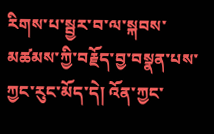རིགས་པ་སྦྱར་བ་ལ་སྐབས་མཚམས་ཀྱི་བརྗོད་བྱ་བསྣན་པས་ཀྱང་རུང་མོད་དེ། འོན་ཀྱང་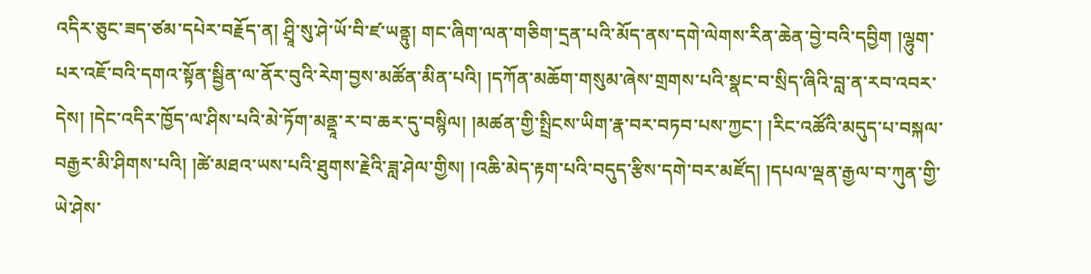འདིར་ཅུང་ཟད་ཙམ་དཔེར་བརྗོད་ན། ཤྲཱི་སུ་ཤེ་ཡོ་བི་ཛ་ཡནྟུ། གང་ཞིག་ལན་གཅིག་དྲན་པའི་མོད་ནས་དགེ་ལེགས་རིན་ཆེན་བྱེ་བའི་དབྱིག །ལྷུག་པར་འཇོ་བའི་དགའ་སྟོན་སྦྱིན་ལ་ནོར་བུའི་རེག་བྱས་མཚོན་མིན་པའི། །དཀོན་མཆོག་གསུམ་ཞེས་གྲགས་པའི་སྣང་བ་སྲིད་ཞིའི་བླ་ན་རབ་འབར་དེས། །དེང་འདིར་ཁྱོད་ལ་ཤིས་པའི་མེ་ཏོག་མནྡཱ་ར་བ་ཆར་དུ་བསྙིལ། །མཚན་གྱི་སྤྲིངས་ཡིག་རྣ་བར་བཏབ་པས་ཀྱང་། །རིང་འཚོའི་མདུད་པ་བསྐལ་བརྒྱར་མི་ཤིགས་པའི། །ཚེ་མཐའ་ཡས་པའི་ཐུགས་རྗེའི་ཟླ་ཤེལ་གྱིས། །འཆི་མེད་རྟག་པའི་བདུད་རྩིས་དགེ་བར་མཛོད། །དཔལ་ལྡན་རྒྱལ་བ་ཀུན་གྱི་ཡེ་ཤེས་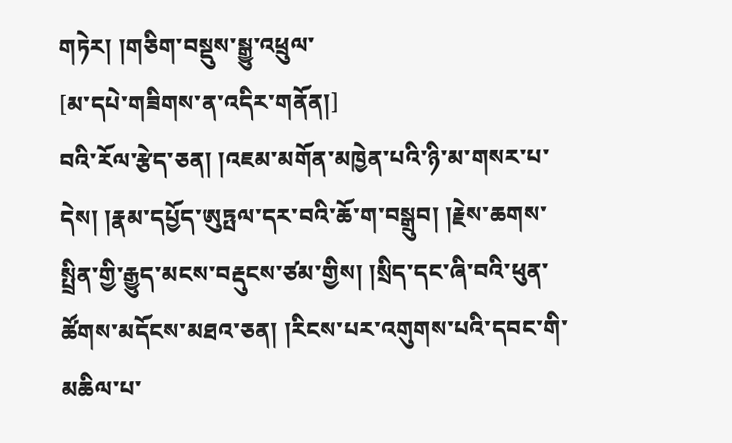གཏེར། །གཅིག་བསྡུས་སྒྱུ་འཕྲུལ་
[མ་དཔེ་གཟིགས་ན་འདིར་གནོན།]
བའི་རོལ་རྩེད་ཅན། །འཇམ་མགོན་མཁྱེན་པའི་ཉི་མ་གསར་པ་དེས། །རྣམ་དཔྱོད་ཨུཏྤལ་དར་བའི་ཆོ་ག་བསྒྲུབ། །རྗེས་ཆགས་སྤྲིན་གྱི་རྒྱུད་མངས་བརྡུངས་ཙམ་གྱིས། །སྲིད་དང་ཞི་བའི་ཕུན་ཚོགས་མདོངས་མཐའ་ཅན། །རིངས་པར་འགུགས་པའི་དབང་གི་མཆིལ་པ་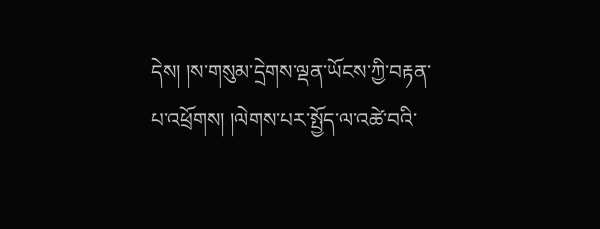དེས། །ས་གསུམ་དྲེགས་ལྡན་ཡོངས་ཀྱི་བརྟན་པ་འཕྲོགས། །ལེགས་པར་སྤྱོད་ལ་འཚེ་བའི་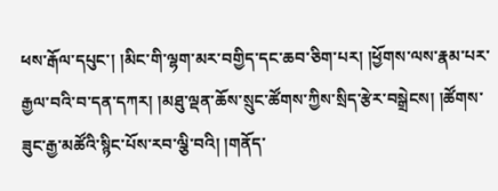ཕས་རྒོལ་དཔུང་། །མིང་གི་ལྷག་མར་བགྱིད་དང་ཆབ་ཅིག་པར། །ཕྱོགས་ལས་རྣམ་པར་རྒྱལ་བའི་བ་དན་དཀར། །མཐུ་ལྡན་ཆོས་སྲུང་ཚོགས་ཀྱིས་སྲིད་རྩེར་བསྒྲེངས། །ཚོགས་ཟུང་རྒྱ་མཚོའི་སྙིང་པོས་རབ་ལྕི་བའི། །གནོད་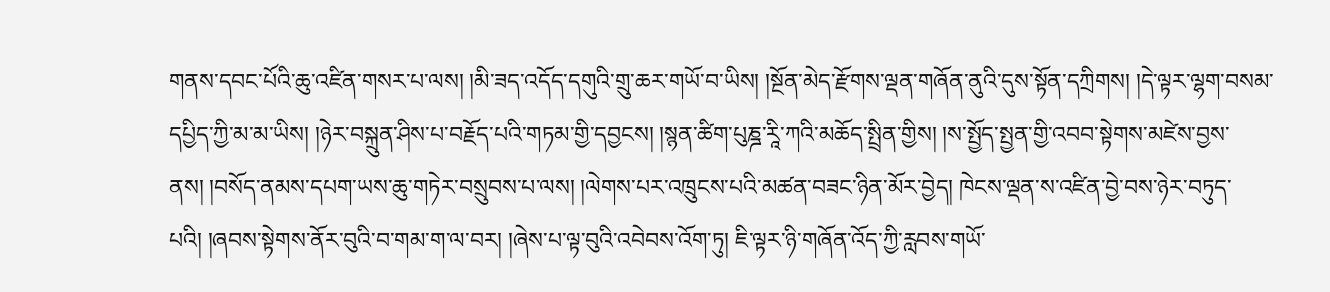གནས་དབང་པོའི་ཆུ་འཛིན་གསར་པ་ལས། །མི་ཟད་འདོད་དགུའི་གྲུ་ཆར་གཡོ་བ་ཡིས། །སྔོན་མེད་རྫོགས་ལྡན་གཞོན་ནུའི་དུས་སྟོན་དཀྲིགས། །དེ་ལྟར་ལྷག་བསམ་དཔྱིད་ཀྱི་མ་མ་ཡིས། །ཉེར་བསྐྲུན་ཤིས་པ་བརྗོད་པའི་གཏམ་གྱི་དབྱངས། །སྙན་ཚིག་པུཎྜ་རཱི་ཀའི་མཆོད་སྤྲིན་གྱིས། །ས་སྤྱོད་སྤྱན་གྱི་འབབ་སྟེགས་མཛེས་བྱས་ནས། །བསོད་ནམས་དཔག་ཡས་ཆུ་གཏེར་བསྲུབས་པ་ལས། །ལེགས་པར་འཁྲུངས་པའི་མཚན་བཟང་ཉིན་མོར་བྱེད། ཁེངས་ལྡན་ས་འཛིན་བྱེ་བས་ཉེར་བཏུད་པའི། །ཞབས་སྟེགས་ནོར་བུའི་བ་གམ་ག་ལ་བར། །ཞེས་པ་ལྟ་བུའི་འབེབས་འོག་ཏུ། ཇི་ལྟར་ཉི་གཞོན་འོད་ཀྱི་རླབས་གཡོ་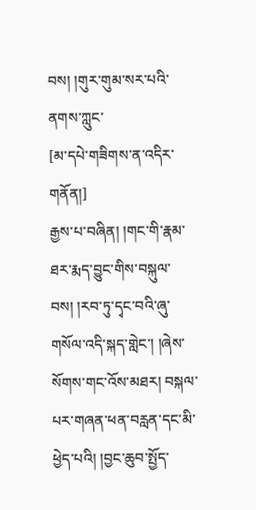བས། །གུར་གུམ་སར་པའི་ནགས་ཀླུང་
[མ་དཔེ་གཟིགས་ན་འདིར་གནོན།]
རྒྱས་པ་བཞིན། །གང་གི་རྣམ་ཐར་རྨད་བྱུང་གིས་བསྐུལ་བས། །རབ་ཏུ་དྭང་བའི་ཞུ་གསོལ་འདི་སྐད་གླེང་། །ཞེས་སོགས་གང་འོས་མཐར། བསྐལ་པར་གཞན་ཕན་བརླན་དང་མི་ཕྱེད་པའི། །བྱང་ཆུབ་སྤྱོད་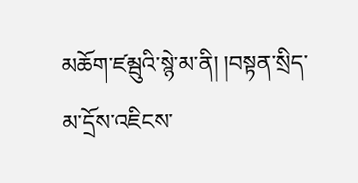མཆོག་ཛམྦུའི་སྙེ་མ་ནི། །བསྟན་སྲིད་མ་དྲོས་འཇིངས་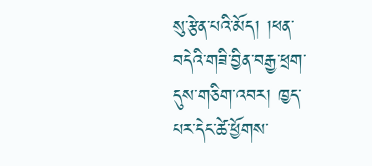སུ་རྩེན་པའི་མོད། །ཕན་བདེའི་གཟི་བྱིན་བརྒྱ་ཕྲག་དུས་གཅིག་འབར། ཁྱད་པར་དེང་ཚེ་ཕྱོགས་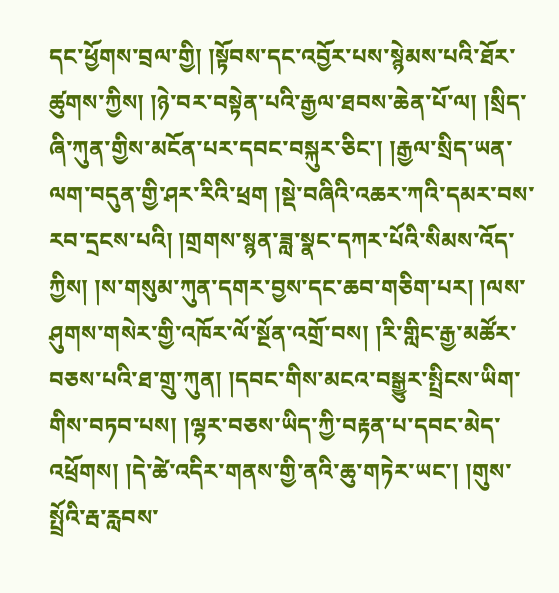དང་ཕྱོགས་བྲལ་གྱི། །སྟོབས་དང་འབྱོར་པས་སྙེམས་པའི་ཐོར་ཚུགས་ཀྱིས། །ཉེ་བར་བསྟེན་པའི་རྒྱལ་ཐབས་ཆེན་པོ་ལ། །སྲིད་ཞི་ཀུན་གྱིས་མངོན་པར་དབང་བསྐུར་ཅིང་། །རྒྱལ་སྲིད་ཡན་ལག་བདུན་གྱི་ཤར་རིའི་ཕྲག །སྡེ་བཞིའི་འཆར་ཀའི་དམར་བས་རབ་དྲངས་པའི། །གྲགས་སྙན་ཟླ་སྣང་དཀར་པོའི་སིམས་འོད་ཀྱིས། །ས་གསུམ་ཀུན་དགར་བྱས་དང་ཆབ་གཅིག་པར། །ལས་ཤུགས་གསེར་གྱི་འཁོར་ལོ་སྔོན་འགྲོ་བས། །རི་གླིང་རྒྱ་མཚོར་བཅས་པའི་ཐ་གྲུ་ཀུན། །དབང་གིས་མངའ་བསྒྱུར་སྤྲིངས་ཡིག་གིས་བཏབ་པས། །ལྷར་བཅས་ཡིད་ཀྱི་བརྟན་པ་དབང་མེད་འཕྲོགས། །དེ་ཚེ་འདིར་གནས་གྱི་ནའི་ཆུ་གཏེར་ཡང་། །གུས་སྤྲོའི་རྦ་རླབས་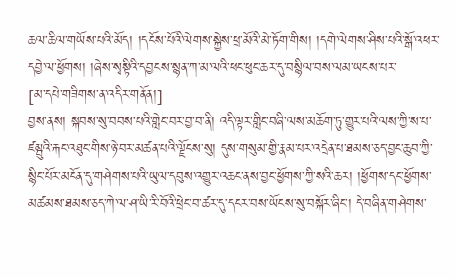ཆལ་ཆིལ་གཡོས་པའི་མོད། །དངོས་པོའི་ལེགས་སྐྱེས་ཕྲ་མོའི་མེ་ཏོག་གིས། །དགེ་ལེགས་ཤིས་པའི་སྒོ་འཕར་དབྱེ་ལ་ཕྱོགས། །ཞེས་སྭསྟིའི་དབྱངས་སྙན་ཀ་མ་ལའི་ཕང་ཕུང་ཆར་དུ་བསྙིལ་བས་ལམ་ཡངས་པར་
[མ་དཔེ་གཟིགས་ན་འདིར་གནོན།]
བྱས་ནས། སྐབས་སུ་བབས་པའི་གླེང་བར་བྱ་བ་ནི། འདི་ལྟར་གླིང་བཞི་ལས་མཆོག་ཏུ་གྱུར་པའི་ལས་ཀྱི་ས་པ་ཛམྦུའི་རྐང་འཐུང་གིས་ཉེ་བར་མཚན་པའི་ལྗོངས་སུ། དུས་གསུམ་གྱི་རྣམ་པར་འདྲེན་པ་ཐམས་ཅད་བྱང་ཆུབ་ཀྱི་སྙིང་པོར་མངོན་དུ་གཤེགས་པའི་ཡུལ་དབུས་འགྱུར་འཆང་ནས་བྱང་ཕྱོགས་ཀྱི་སའི་ཆར། །ཕྱོགས་དང་ཕྱོགས་མཚམས་ཐམས་ཅད་ཀེ་ལ་ཤ་ཡི་རི་བོའི་ཕྲེང་བ་ཚར་དུ་དངར་བས་ཡོངས་སུ་བསྐོར་ཞིང་། དེ་བཞིན་གཤེགས་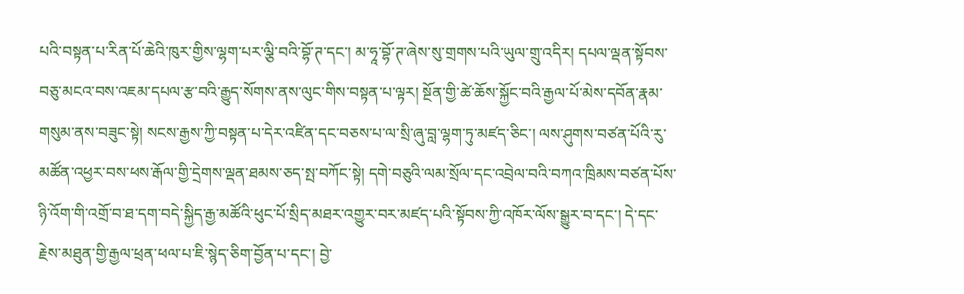པའི་བསྟན་པ་རིན་པོ་ཆེའི་ཁུར་གྱིས་ལྷག་པར་ལྕི་བའི་བྷོ་ཊ་དང་། མ་ཧཱ་བྷོ་ཊ་ཞེས་སུ་གྲགས་པའི་ཡུལ་གྲུ་འདིར། དཔལ་ལྡན་སྟོབས་བཅུ་མངའ་བས་འཇམ་དཔལ་རྩ་བའི་རྒྱུད་སོགས་ནས་ལུང་གིས་བསྟན་པ་ལྟར། སྔོན་གྱི་ཚེ་ཆོས་སྐྱོང་བའི་རྒྱལ་པོ་མེས་དབོན་རྣམ་གསུམ་ནས་བཟུང་སྟེ། སངས་རྒྱས་ཀྱི་བསྟན་པ་དེར་འཛིན་དང་བཅས་པ་ལ་སྲི་ཞུ་བླ་ལྷག་ཏུ་མཛད་ཅིང་། ལས་ཤུགས་བཙན་པོའི་རུ་མཚོན་འཕྱར་བས་ཕས་རྒོལ་གྱི་དྲེགས་ལྡན་ཐམས་ཅད་སྤ་བཀོང་སྟེ། དགེ་བཅུའི་ལམ་སྲོལ་དང་འབྲེལ་བའི་བཀའ་ཁྲིམས་བཙན་པོས་ཉི་འོག་གི་འགྲོ་བ་ཐ་དག་བདེ་སྐྱིད་རྒྱ་མཚོའི་ཕུང་པོ་སྲིད་མཐར་འགྱུར་བར་མཛད་པའི་སྟོབས་ཀྱི་འཁོར་ལོས་སྒྱུར་བ་དང་། དེ་དང་རྗེས་མཐུན་གྱི་རྒྱལ་ཕྲན་ཕལ་པ་ཇི་སྙེད་ཅིག་བྱོན་པ་དང་། བྱེ་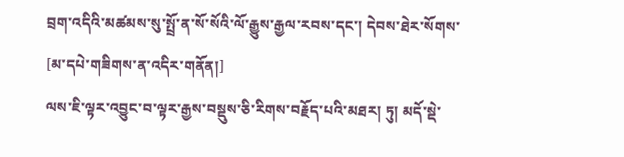བྲག་འདིའི་མཚམས་སུ་སྤྲོ་ན་སོ་སོའི་ལོ་རྒྱུས་རྒྱལ་རབས་དང་། དེབས་ཐེར་སོགས་
[མ་དཔེ་གཟིགས་ན་འདིར་གནོན།]
ལས་ཇི་ལྟར་འབྱུང་བ་ལྟར་རྒྱས་བསྡུས་ཅི་རིགས་བརྗོད་པའི་མཐར། ཏུ། མདོ་སྡེ་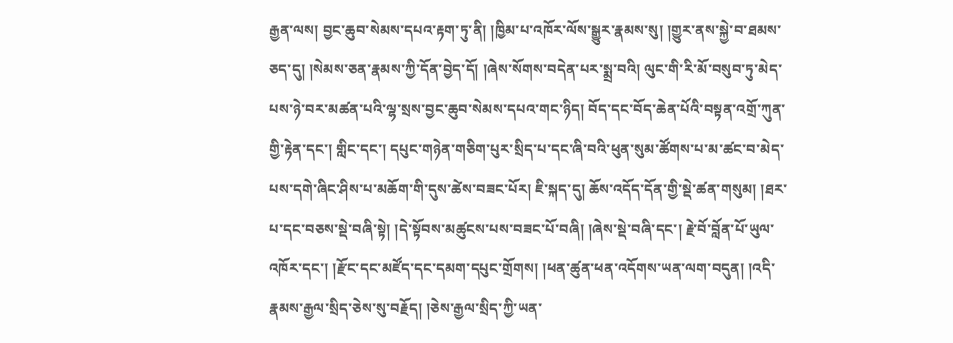རྒྱན་ལས། བྱང་ཆུབ་སེམས་དཔའ་རྟག་ཏུ་ནི། །ཁྱིམ་པ་འཁོར་ལོས་སྒྱུར་རྣམས་སུ། །གྱུར་ནས་སྐྱེ་བ་ཐམས་ཅད་དུ། །སེམས་ཅན་རྣམས་ཀྱི་དོན་བྱེད་དོ། །ཞེས་སོགས་བདེན་པར་སྨྲ་བའི། ལུང་གི་རི་མོ་བསུབ་ཏུ་མེད་པས་ཉེ་བར་མཚན་པའི་ལྷ་སྲས་བྱང་ཆུབ་སེམས་དཔའ་གང་ཉིད། བོད་དང་བོད་ཆེན་པོའི་བསྟན་འགྲོ་ཀུན་གྱི་རྟེན་དང་། གླིང་དང་། དཔུང་གཉེན་གཅིག་པུར་སྲིད་པ་དང་ཞི་བའི་ཕུན་སུམ་ཚོགས་པ་མ་ཚང་བ་མེད་པས་དགེ་ཞིང་ཤིས་པ་མཆོག་གི་དུས་ཚེས་བཟང་པོར། ཇི་སྐད་དུ། ཆོས་འདོད་དོན་གྱི་སྡེ་ཚན་གསུམ། །ཐར་པ་དང་བཅས་སྡེ་བཞི་སྟེ། །དེ་སྟོབས་མཚུངས་པས་བཟང་པོ་བཞི། །ཞེས་སྡེ་བཞི་དང་། རྗེ་བོ་བློན་པོ་ཡུལ་འཁོར་དང་། །རྫོང་དང་མཛོད་དང་དམག་དཔུང་གྲོགས། །ཕན་ཚུན་ཕན་འདོགས་ཡན་ལག་བདུན། །འདི་རྣམས་རྒྱལ་སྲིད་ཅེས་སུ་བརྗོད། །ཅེས་རྒྱལ་སྲིད་ཀྱི་ཡན་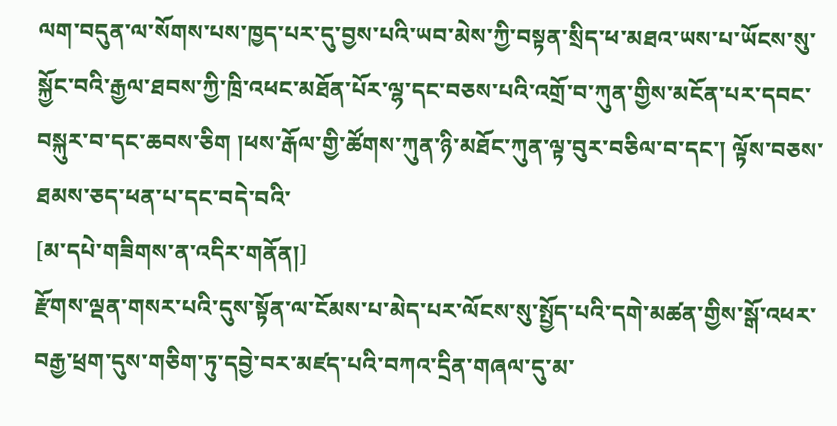ལག་བདུན་ལ་སོགས་པས་ཁྱད་པར་དུ་བྱས་པའི་ཡབ་མེས་ཀྱི་བསྟན་སྲིད་ཕ་མཐའ་ཡས་པ་ཡོངས་སུ་སྐྱོང་བའི་རྒྱལ་ཐབས་ཀྱི་ཁྲི་འཕང་མཐོན་པོར་ལྷ་དང་བཅས་པའི་འགྲོ་བ་ཀུན་གྱིས་མངོན་པར་དབང་བསྐུར་བ་དང་ཆབས་ཅིག །ཕས་རྒོལ་གྱི་ཚོགས་ཀུན་ཉི་མཐོང་ཀུན་ལྟ་བུར་བཅིལ་བ་དང་། ལྟོས་བཅས་ཐམས་ཅད་ཕན་པ་དང་བདེ་བའི་
[མ་དཔེ་གཟིགས་ན་འདིར་གནོན།]
རྫོགས་ལྡན་གསར་པའི་དུས་སྟོན་ལ་ངོམས་པ་མེད་པར་ལོངས་སུ་སྤྱོད་པའི་དགེ་མཚན་གྱིས་སྒོ་འཕར་བརྒྱ་ཕྲག་དུས་གཅིག་ཏུ་དབྱེ་བར་མཛད་པའི་བཀའ་དྲིན་གཞལ་དུ་མ་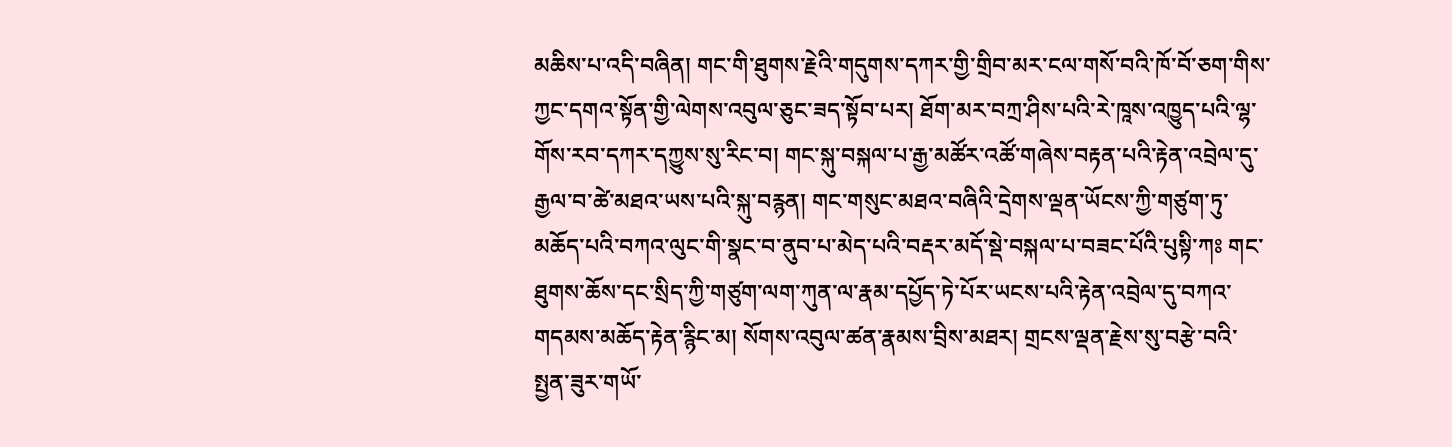མཆིས་པ་འདི་བཞིན། གང་གི་ཐུགས་རྗེའི་གདུགས་དཀར་གྱི་གྲིབ་མར་ངལ་གསོ་བའི་ཁོ་བོ་ཅག་གིས་ཀྱང་དགའ་སྟོན་གྱི་ལེགས་འབུལ་ཅུང་ཟད་སྟོབ་པར། ཐོག་མར་བཀྲ་ཤིས་པའི་རེ་ཁཱས་འཁྱུད་པའི་ལྷ་གོས་རབ་དཀར་དཀྱུས་སུ་རིང་བ། གང་སྐུ་བསྐལ་པ་རྒྱ་མཚོར་འཚོ་གཞེས་བརྟན་པའི་རྟེན་འབྲེལ་དུ་རྒྱལ་བ་ཚེ་མཐའ་ཡས་པའི་སྐུ་བརྙན། གང་གསུང་མཐའ་བཞིའི་དྲེགས་ལྡན་ཡོངས་ཀྱི་གཙུག་ཏུ་མཆོད་པའི་བཀའ་ལུང་གི་སྣང་བ་ནུབ་པ་མེད་པའི་བརྡར་མདོ་སྡེ་བསྐལ་པ་བཟང་པོའི་པུསྟི་ཀཿ གང་ཐུགས་ཆོས་དང་སྲིད་ཀྱི་གཙུག་ལག་ཀུན་ལ་རྣམ་དཔྱོད་ཏེ་པོར་ཡངས་པའི་རྟེན་འབྲེལ་དུ་བཀའ་གདམས་མཆོད་རྟེན་རྙིང་མ། སོགས་འབུལ་ཚན་རྣམས་བྲིས་མཐར། གྲངས་ལྡན་རྗེས་སུ་བརྩེ་བའི་སྤྱན་ཟུར་གཡོ་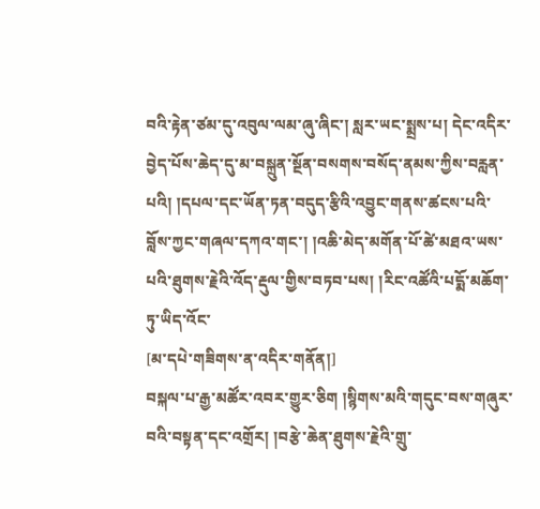བའི་རྟེན་ཙམ་དུ་འབུལ་ལམ་ཞུ་ཞིང་། སླར་ཡང་སྨྲས་པ། དེང་འདིར་བྱེད་པོས་ཆེད་དུ་མ་བསྐྲུན་སྔོན་བསགས་བསོད་ནམས་ཀྱིས་བརླན་པའི། །དཔལ་དང་ཡོན་ཏན་བདུད་རྩིའི་འབྱུང་གནས་ཚངས་པའི་བློས་ཀྱང་གཞལ་དཀའ་གང་། །འཆི་མེད་མགོན་པོ་ཚེ་མཐའ་ཡས་པའི་ཐུགས་རྗེའི་འོད་རྡུལ་གྱིས་བཏབ་པས། །རིང་འཚོའི་པདྨོ་མཆོག་ཏུ་ཡིད་འོང་
[མ་དཔེ་གཟིགས་ན་འདིར་གནོན།]
བསྐལ་པ་རྒྱ་མཚོར་འབར་གྱུར་ཅིག །སྙིགས་མའི་གདུང་བས་གཞུར་བའི་བསྟན་དང་འགྲོར། །བརྩེ་ཆེན་ཐུགས་རྗེའི་གྲུ་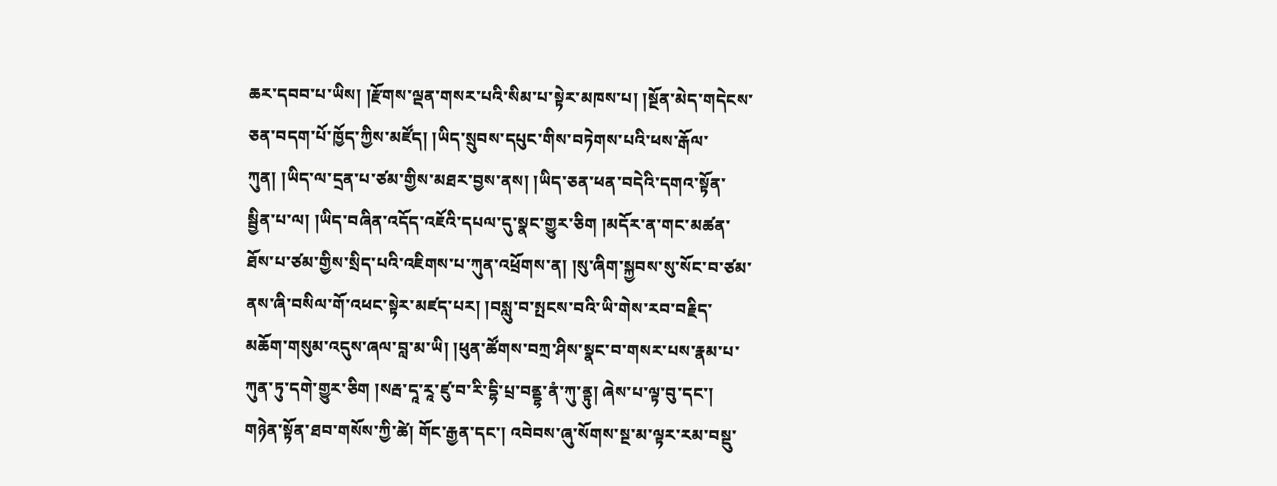ཆར་དབབ་པ་ཡིས། །རྫོགས་ལྡན་གསར་པའི་སིམ་པ་སྟེར་མཁས་པ། །སྔོན་མེད་གདེངས་ཅན་བདག་པོ་ཁྱོད་ཀྱིས་མཛོད། །ཡིད་སྲུབས་དཔུང་གིས་བཏེགས་པའི་ཕས་རྒོལ་ཀུན། །ཡིད་ལ་དྲན་པ་ཙམ་གྱིས་མཐར་བྱས་ནས། །ཡིད་ཅན་ཕན་བདེའི་དགའ་སྟོན་སྦྱིན་པ་ལ། །ཡིད་བཞིན་འདོད་འཇོའི་དཔལ་དུ་སྣང་གྱུར་ཅིག །མདོར་ན་གང་མཚན་ཐོས་པ་ཙམ་གྱིས་སྲིད་པའི་འཇིགས་པ་ཀུན་འཕྲོགས་ན། །སུ་ཞིག་སྐྱབས་སུ་སོང་བ་ཙམ་ནས་ཞི་བསིལ་གོ་འཕང་སྟེར་མཛད་པར། །བསླུ་བ་སྤངས་བའི་ཡི་གེས་རབ་བརྗིད་མཆོག་གསུམ་འདུས་ཞལ་བླ་མ་ཡི། །ཕུན་ཚོགས་བཀྲ་ཤིས་སྣང་བ་གསར་པས་རྣམ་པ་ཀུན་ཏུ་དགེ་གྱུར་ཅིག །སརྦ་དཱ་རཱ་ཛུ་བ་རི་དྷི་པྲ་བནྡྷ་ནཾ་ཀུ་ནྟུ། ཞེས་པ་ལྟ་བུ་དང་། གཉེན་སྟོན་ཐབ་གསོས་ཀྱི་ཚེ། གོང་རྒྱན་དང་། འབེབས་ཞུ་སོགས་སྔ་མ་ལྟར་རམ་བསྡུ་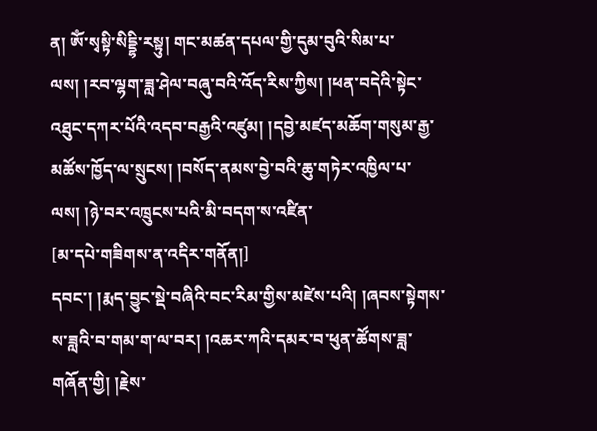ན། ཨོཾ་སྭསྟི་སིདྡྷི་རསྟུ། གང་མཚན་དཔལ་གྱི་དུམ་བུའི་སིམ་པ་ལས། །རབ་ལྷག་ཟླ་ཤེལ་བཞུ་བའི་འོད་རིས་ཀྱིས། །ཕན་བདེའི་སྟེང་འཐུང་དཀར་པོའི་འདབ་བརྒྱའི་འཛུམ། །དབྱེ་མཛད་མཆོག་གསུམ་རྒྱ་མཚོས་ཁྱོད་ལ་སྲུངས། །བསོད་ནམས་བྱེ་བའི་ཆུ་གཏེར་འཁྱིལ་པ་ལས། །ཉེ་བར་འཁྲུངས་པའི་མི་བདག་ས་འཛིན་
[མ་དཔེ་གཟིགས་ན་འདིར་གནོན།]
དབང་། །རྨད་བྱུང་སྡེ་བཞིའི་བང་རིམ་གྱིས་མཛེས་པའི། །ཞབས་སྟེགས་ས་ཟླའི་བ་གམ་ག་ལ་བར། །འཆར་ཀའི་དམར་བ་ཕུན་ཚོགས་ཟླ་གཞོན་གྱི། །རྗེས་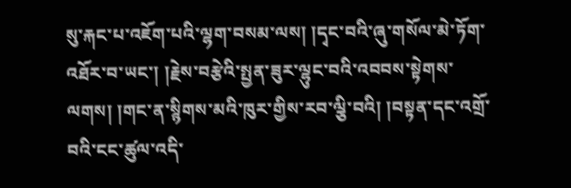སུ་རྐང་པ་འཇོག་པའི་ལྷག་བསམ་ལས། །དྭང་བའི་ཞུ་གསོལ་མེ་ཏོག་འཐོར་བ་ཡང་། །རྗེས་བརྩེའི་སྤྱན་ཟུར་ལྷུང་བའི་འབབས་སྟེགས་ལགས། །གང་ན་སྙིགས་མའི་ཁུར་གྱིས་རབ་ལྕི་བའི། །བསྟན་དང་འགྲོ་བའི་ངང་ཚུལ་འདི་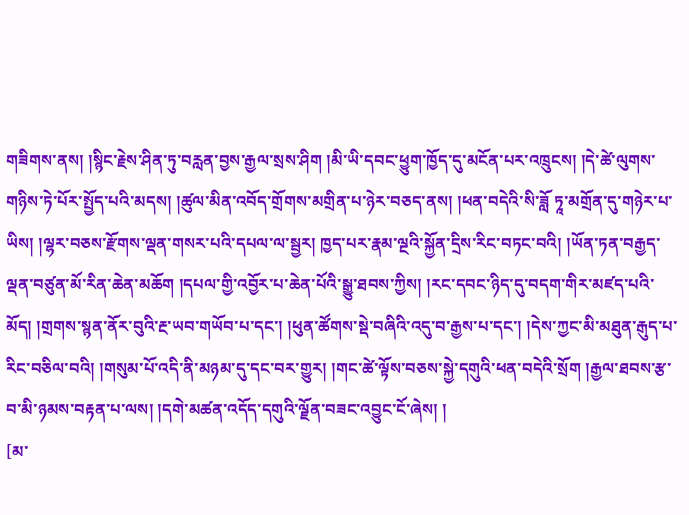གཟིགས་ནས། །སྙིང་རྗེས་ཤིན་ཏུ་བརླན་བྱས་རྒྱལ་སྲས་ཤིག །མི་ཡི་དབང་ཕྱུག་ཁྱོད་དུ་མངོན་པར་འཁྲུངས། །དེ་ཚེ་ལུགས་གཉིས་ཏེ་པོར་སྤྱོད་པའི་མདས། །ཚུལ་མིན་འབོད་གྲོགས་མགྲིན་པ་ཉེར་བཅད་ནས། །ཕན་བདེའི་སི་ཟློ ཏཱ་མགྲོན་དུ་གཉེར་པ་ཡིས། །ལྷར་བཅས་རྫོགས་ལྡན་གསར་པའི་དཔལ་ལ་སྦྱར། ཁྱད་པར་རྣམ་ལྔའི་སྐྱོན་དྲིས་རིང་བཏང་བའི། །ཡོན་ཏན་བརྒྱད་ལྡན་བཙུན་མོ་རིན་ཆེན་མཆོག །དཔལ་གྱི་འབྱོར་པ་ཆེན་པོའི་སྒྱུ་ཐབས་ཀྱིས། །རང་དབང་ཉིད་དུ་བདག་གིར་མཛད་པའི་མོད། །གྲགས་སྙན་ནོར་བུའི་རྔ་ཡབ་གཡོབ་པ་དང་། །ཕུན་ཚོགས་སྡེ་བཞིའི་འདུ་བ་རྒྱས་པ་དང་། །དེས་ཀྱང་མི་མཐུན་རྒུད་པ་རིང་བཅིལ་བའི། །གསུམ་པོ་འདི་ནི་མཉམ་དུ་དང་བར་གྱུར། །གང་ཚེ་ལྟོས་བཅས་སྐྱེ་དགུའི་ཕན་བདེའི་སྲོག །རྒྱལ་ཐབས་རྩ་བ་མི་ཉམས་བརྟན་པ་ལས། །དགེ་མཚན་འདོད་དགུའི་ལྗོན་བཟང་འབྱུང་ངོ་ཞེས། །
[མ་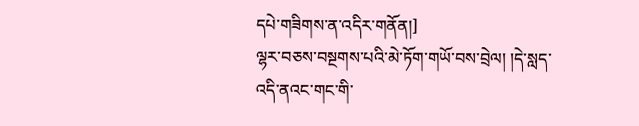དཔེ་གཟིགས་ན་འདིར་གནོན།]
ལྷར་བཅས་བསྔགས་པའི་མེ་ཏོག་གཡོ་བས་བྲེལ། །དེ་སླད་འདི་ནའང་གང་གི་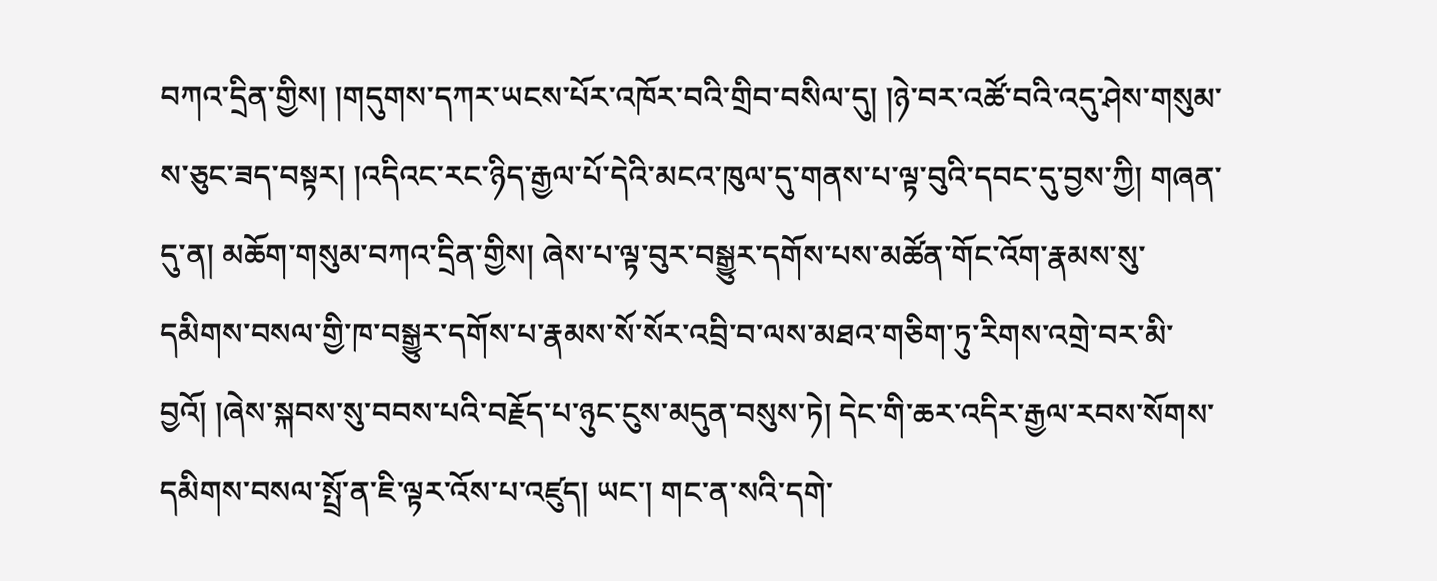བཀའ་དྲིན་གྱིས། །གདུགས་དཀར་ཡངས་པོར་འཁོར་བའི་གྲིབ་བསིལ་དུ། །ཉེ་བར་འཚོ་བའི་འདུ་ཤེས་གསུམ་ས་ཅུང་ཟད་བསྟར། །འདིའང་རང་ཉིད་རྒྱལ་པོ་དེའི་མངའ་ཁུལ་དུ་གནས་པ་ལྟ་བུའི་དབང་དུ་བྱས་ཀྱི། གཞན་དུ་ན། མཆོག་གསུམ་བཀའ་དྲིན་གྱིས། ཞེས་པ་ལྟ་བུར་བསྒྱུར་དགོས་པས་མཚོན་གོང་འོག་རྣམས་སུ་དམིགས་བསལ་གྱི་ཁ་བསྒྱུར་དགོས་པ་རྣམས་སོ་སོར་འབྲི་བ་ལས་མཐའ་གཅིག་ཏུ་རིགས་འགྲེ་བར་མི་བྱའོ། །ཞེས་སྐབས་སུ་བབས་པའི་བརྗོད་པ་ཉུང་ངུས་མདུན་བསུས་ཏེ། དེང་གི་ཆར་འདིར་རྒྱལ་རབས་སོགས་དམིགས་བསལ་སྤྲོ་ན་ཇི་ལྟར་འོས་པ་འཛུད། ཡང་། གང་ན་སའི་དགེ་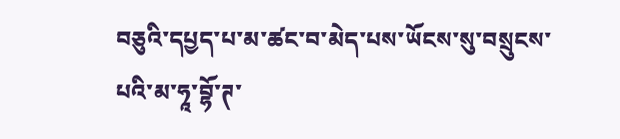བཅུའི་དཔྱད་པ་མ་ཚང་བ་མེད་པས་ཡོངས་སུ་བསྲུངས་པའི་མ་ཧཱ་བྷོ་ཊ་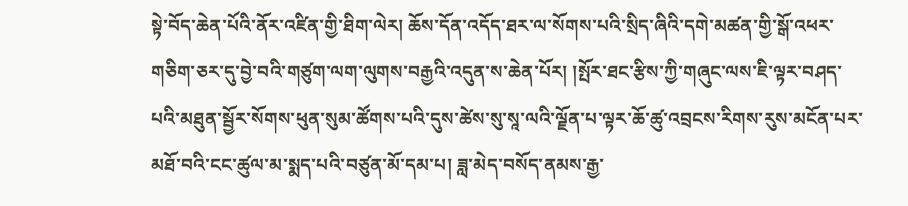སྟེ་བོད་ཆེན་པོའི་ནོར་འཛིན་གྱི་ཐིག་ལེར། ཆོས་དོན་འདོད་ཐར་ལ་སོགས་པའི་སྲིད་ཞིའི་དགེ་མཚན་གྱི་སྒོ་འཕར་གཅིག་ཅར་དུ་བྱེ་བའི་གཙུག་ལག་ལུགས་བརྒྱའི་འདུན་ས་ཆེན་པོར། །སྤོར་ཐང་རྩིས་ཀྱི་གཞུང་ལས་ཇི་ལྟར་བཤད་པའི་མཐུན་སྦྱོར་སོགས་ཕུན་སུམ་ཚོགས་པའི་དུས་ཚེས་སུ་སཱ་ལའི་ལྗོན་པ་ལྟར་ཆོ་ཚུ་འབྲངས་རིགས་རུས་མངོན་པར་མཐོ་བའི་ངང་ཚུལ་མ་སྨད་པའི་བཙུན་མོ་དམ་པ། ཟླ་མེད་བསོད་ནམས་རྒྱ་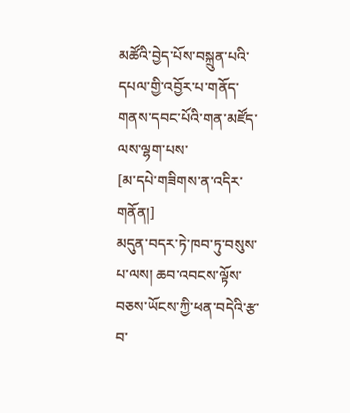མཚོའི་བྱེད་པོས་བསྐྲུན་པའི་དཔལ་གྱི་འབྱོར་པ་གནོད་གནས་དབང་པོའི་གན་མཛོད་ལས་ལྷག་པས་
[མ་དཔེ་གཟིགས་ན་འདིར་གནོན།]
མདུན་བདར་ཏེ་ཁབ་ཏུ་བསུས་པ་ལས། ཆབ་འབངས་ལྟོས་བཅས་ཡོངས་ཀྱི་ཕན་བདེའི་རྩ་བ་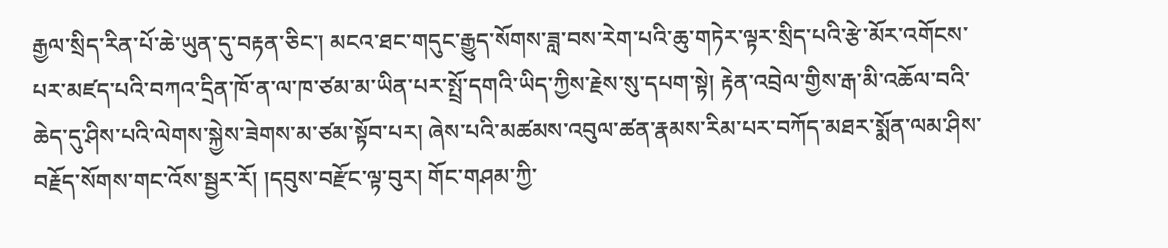རྒྱལ་སྲིད་རིན་པོ་ཆེ་ཡུན་དུ་བརྟན་ཅིང་། མངའ་ཐང་གདུང་རྒྱུད་སོགས་ཟླ་བས་རེག་པའི་ཆུ་གཏེར་ལྟར་སྲིད་པའི་རྩེ་མོར་འགོངས་པར་མཛད་པའི་བཀའ་དྲིན་ཁོ་ན་ལ་ཁ་ཙམ་མ་ཡིན་པར་སྤྲོ་དགའི་ཡིད་ཀྱིས་རྗེས་སུ་དཔག་སྟེ། རྟེན་འབྲེལ་གྱིས་རྒ་མི་འཆོལ་བའི་ཆེད་དུ་ཤིས་པའི་ལེགས་སྐྱེས་ཟེགས་མ་ཙམ་སྟོབ་པར། ཞེས་པའི་མཚམས་འབུལ་ཚན་རྣམས་རིམ་པར་བཀོད་མཐར་སྨོན་ལམ་ཤིས་བརྗོད་སོགས་གང་འོས་སྦྱར་རོ། །དབུས་བརྫོང་ལྟ་བུར། གོང་གཤམ་ཀྱི་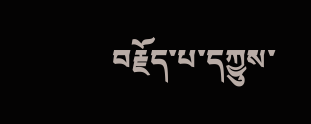བརྗོད་པ་དཀྱུས་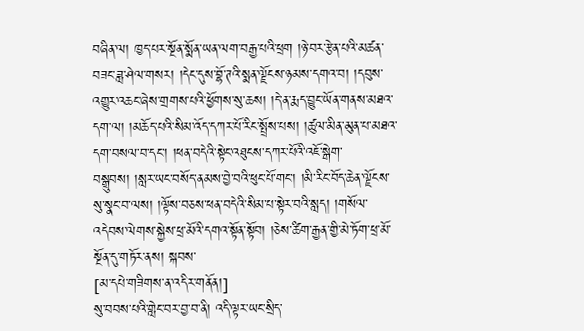བཞིན་ལ། ཁྱད་པར་སྔོན་སྨོན་ཡན་ལག་བརྒྱ་པའི་ཕྲག །ཉེ་བར་རྩེན་པའི་མཚན་བཟང་ཟླ་ཤེལ་གསར། །དེང་དུས་བྷོ་ཊའི་སྨན་ལྗོངས་ཉམས་དགའ་བ། །དབུས་འགྱུར་འཆང་ཞེས་གྲགས་པའི་ཕྱོགས་སུ་ཆས། །དེ་ན་རྨད་བྱུང་ཡོན་གནས་མཐའ་དག་ལ། །མཆོད་པའི་སིམ་འོད་དཀར་པོ་རིང་སྤྲོས་པས། །ཚུལ་མིན་མུན་པ་མཐའ་དག་བསལ་བ་དང་། །ཕན་བདེའི་སྟེང་འཐུངས་དཀར་པོའི་འཇོ་སྒེག་བསྒྲུབས། །སླར་ཡང་བསོད་ནམས་བྱེ་བའི་ཕུང་པོ་གང་། །མི་རིང་བོད་ཆེན་ལྗོངས་སུ་སྣང་བ་ལས། །ལྟོས་བཅས་ཕན་བདེའི་སིམ་པ་སྟེར་བའི་སླད། །གསོལ་འདེབས་ལེགས་སྐྱེས་ཕྲ་མོའི་དགའ་སྟོན་སྟོབ། །ཅེས་ཚིག་རྒྱན་གྱི་མེ་ཏོག་ཕྲ་མོ་སྔོན་དུ་གཏོར་ནས། སྐབས་
[མ་དཔེ་གཟིགས་ན་འདིར་གནོན།]
སུ་བབས་པའི་གླེང་བར་བྱ་བ་ནི། འདི་ལྟར་ཡང་སྲིད་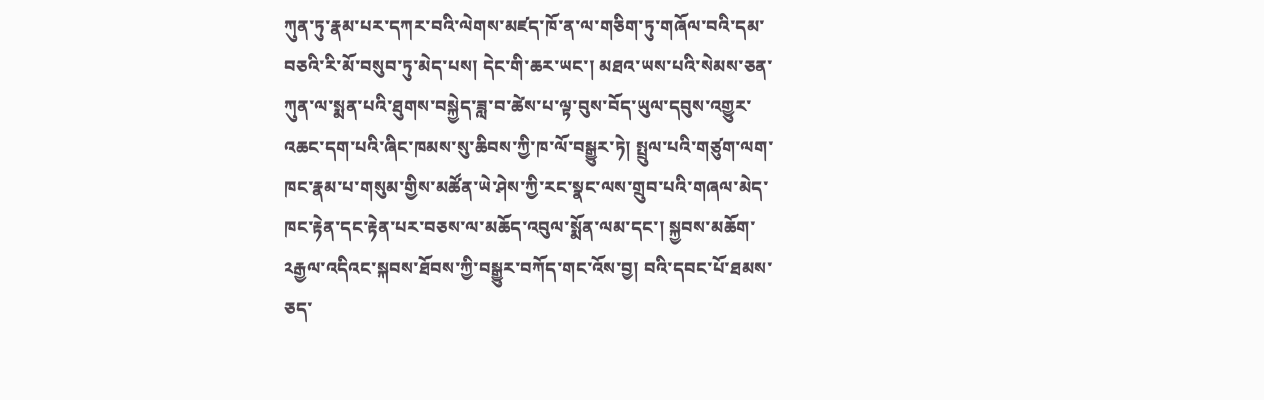ཀུན་ཏུ་རྣམ་པར་དཀར་བའི་ལེགས་མཛད་ཁོ་ན་ལ་གཅིག་ཏུ་གཞོལ་བའི་དམ་བཅའི་རི་མོ་བསུབ་ཏུ་མེད་པས། དེང་གི་ཆར་ཡང་། མཐའ་ཡས་པའི་སེམས་ཅན་ཀུན་ལ་སྨན་པའི་ཐུགས་བསྐྱེད་ཟླ་བ་ཚེས་པ་ལྟ་བུས་བོད་ཡུལ་དབུས་འགྱུར་འཆང་དག་པའི་ཞིང་ཁམས་སུ་ཆིབས་ཀྱི་ཁ་ལོ་བསྒྱུར་ཏེ། སྤྲུལ་པའི་གཙུག་ལག་ཁང་རྣམ་པ་གསུམ་གྱིས་མཚོན་ཡེ་ཤེས་ཀྱི་རང་སྣང་ལས་གྲུབ་པའི་གཞལ་མེད་ཁང་རྟེན་དང་རྟེན་པར་བཅས་ལ་མཆོད་འབུལ་སྨོན་ལམ་དང་། སྐྱབས་མཆོག་༢རྒྱལ་འདིའང་སྐབས་ཐོབས་ཀྱི་བསྒྱུར་བཀོད་གང་འོས་བྱ། བའི་དབང་པོ་ཐམས་ཅད་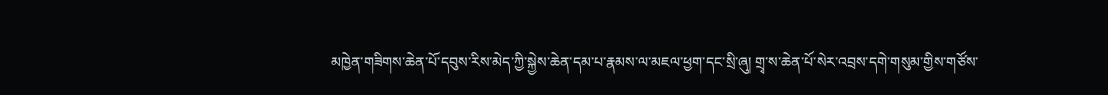མཁྱེན་གཟིགས་ཆེན་པོ་དབུས་རིས་མེད་ཀྱི་སྐྱེས་ཆེན་དམ་པ་རྣམས་ལ་མཇལ་ཕྱག་དང་སྲི་ཞུ། གྲྭ་ས་ཆེན་པོ་སེར་འབྲས་དགེ་གསུམ་གྱིས་གཙོས་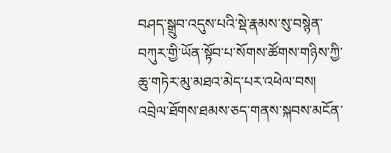བཤད་སྒྲུབ་འདུས་པའི་སྡེ་རྣམས་སུ་བསྙེན་བཀུར་གྱི་ཡོན་སྟོབ་པ་སོགས་ཚོགས་གཉིས་ཀྱི་ཆུ་གཏེར་མུ་མཐའ་མེད་པར་འཕེལ་བས། འབྲེལ་ཐོགས་ཐམས་ཅད་གནས་སྐབས་མངོན་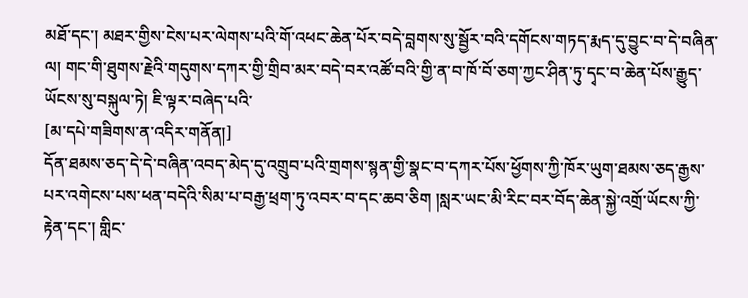མཐོ་དང་། མཐར་གྱིས་ངེས་པར་ལེགས་པའི་གོ་འཕང་ཆེན་པོར་བདེ་བླགས་སུ་སྦྱོར་བའི་དགོངས་གཏད་རྨད་དུ་བྱུང་བ་དེ་བཞིན་ལ། གང་གི་ཐུགས་རྗེའི་གདུགས་དཀར་གྱི་གྲིབ་མར་བདེ་བར་འཚོ་བའི་གྱི་ན་བ་ཁོ་བོ་ཅག་ཀྱང་ཤིན་ཏུ་དྭང་བ་ཆེན་པོས་རྒྱུད་ཡོངས་སུ་བསྐུལ་ཏེ། ཇི་ལྟར་བཞེད་པའི་
[མ་དཔེ་གཟིགས་ན་འདིར་གནོན།]
དོན་ཐམས་ཅད་དེ་དེ་བཞིན་འབད་མེད་དུ་འགྲུབ་པའི་གྲགས་སྙན་གྱི་སྣང་བ་དཀར་པོས་ཕྱོགས་ཀྱི་ཁོར་ཡུག་ཐམས་ཅད་རྒྱས་པར་འགེངས་པས་ཕན་བདེའི་སིམ་པ་བརྒྱ་ཕྲག་ཏུ་འབར་བ་དང་ཆབ་ཅིག །སླར་ཡང་མི་རིང་བར་བོད་ཆེན་སྐྱེ་འགྲོ་ཡོངས་ཀྱི་རྟེན་དང་། གླིང་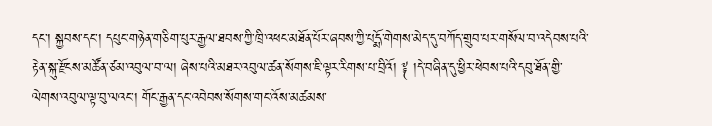དང་། སྐྱབས་དང་། དཔུང་གཉེན་གཅིག་པུར་རྒྱལ་ཐབས་ཀྱི་ཁྲི་འཕང་མཐོན་པོར་ཞབས་ཀྱི་པདྨོ་གེགས་མེད་དུ་བཀོད་གྲུབ་པར་གསོལ་བ་འདེབས་པའི་རྟེན་སྐུ་རྫོངས་མཚོན་ཙམ་འབུལ་བ་ལ། ཞེས་པའི་མཐར་འབུལ་ཚན་སོགས་ཇི་ལྟར་རིགས་པ་བྲིའོ། ༈ །དེ་བཞིན་དུ་ཕྱིར་ཕེབས་པའི་དབུ་ཐོན་གྱི་ལེགས་འབུལ་ལྟ་བུ་ལའང་། གོང་རྒྱན་དང་འབེབས་སོགས་གང་འོས་མཚམས་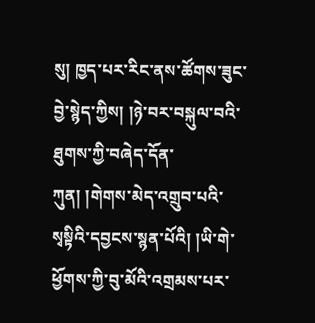སུ། ཁྱད་པར་རིང་ནས་ཚོགས་ཟུང་བྱེ་སྙེད་ཀྱིས། །ཉེ་བར་བསྐུལ་བའི་ཐུགས་ཀྱི་བཞེད་དོན་ཀུན། །གེགས་མེད་འགྲུབ་པའི་སྭསྟིའི་དབྱངས་སྙན་པོའི། །ཡི་གེ་ཕྱོགས་ཀྱི་བུ་མོའི་འགྲམས་པར་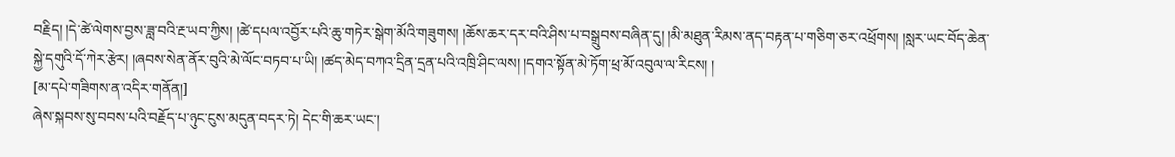བརྗིད། །དེ་ཚེ་ལེགས་བྱས་ཟླ་བའི་རྔ་ཡབ་ཀྱིས། །ཚེ་དཔལ་འབྱོར་པའི་ཆུ་གཏེར་སྒེག་མོའི་གཟུགས། །ཆོས་ཆར་དར་བའི་ཤིས་པ་བསྒྲུབས་བཞིན་དུ། །མི་མཐུན་རིམས་ནད་བརྟན་པ་གཅིག་ཅར་འཕྲོགས། །སླར་ཡང་བོད་ཆེན་སྐྱེ་དགུའི་དོ་ཀེར་རྩེར། །ཞབས་སེན་ནོར་བུའི་མེ་ལོང་བཏབ་པ་ཡི། །ཚད་མེད་བཀའ་དྲིན་དྲན་པའི་འཁྲི་ཤིང་ལས། །དགའ་སྟོན་མེ་ཏོག་ཕྲ་མོ་འབུལ་ལ་རིངས། །
[མ་དཔེ་གཟིགས་ན་འདིར་གནོན།]
ཞེས་སྐབས་སུ་བབས་པའི་བརྗོད་པ་ཉུང་ངུས་མདུན་བདར་ཏེ། དེང་གི་ཆར་ཡང་།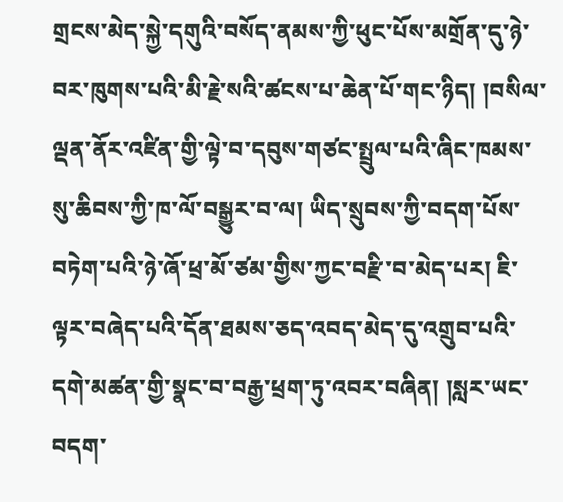གྲངས་མེད་སྐྱེ་དགུའི་བསོད་ནམས་ཀྱི་ཕུང་པོས་མགྲོན་དུ་ཉེ་བར་ཁུགས་པའི་མི་རྗེ་སའི་ཚངས་པ་ཆེན་པོ་གང་ཉིད། །བསིལ་ལྡན་ནོར་འཛིན་གྱི་ལྟེ་བ་དབུས་གཙང་སྤྲུལ་པའི་ཞིང་ཁམས་སུ་ཆིབས་ཀྱི་ཁ་ལོ་བསྒྱུར་བ་ལ། ཡིད་སྲུབས་ཀྱི་བདག་པོས་བཏེག་པའི་ཉེ་ཞོ་ཕྲ་མོ་ཙམ་གྱིས་ཀྱང་བརྫི་བ་མེད་པར། ཇི་ལྟར་བཞེད་པའི་དོན་ཐམས་ཅད་འབད་མེད་དུ་འགྲུབ་པའི་དགེ་མཚན་གྱི་སྣང་བ་བརྒྱ་ཕྲག་ཏུ་འབར་བཞིན། །སླར་ཡང་བདག་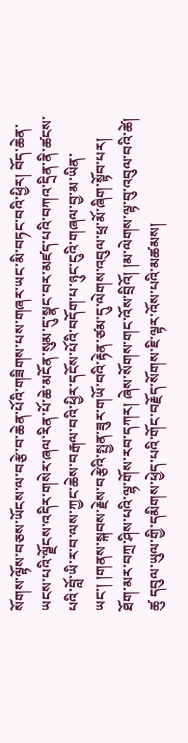སོགས་ལྟོས་བཅས་ཡོངས་ལ་བརྩེ་བ་ཆེན་པོའི་གཟིགས་པས་གཞར་ཡང་མི་བཏང་བའི་ཕྱིར། བོད་ཆེན་ཡངས་པའི་ལྗོངས་འདིར་གསེར་ཞལ་རིན་པོ་ཆེ་མངོན་སུམ་དུ་སྣང་བར་མཛད་པའི་བཀའ་དྲིན་ནི་ཚངས་པའི་བློ་ཡི་ར་བ་ལས་ཀྱང་ཆེས་བརྒལ་བའི་ཕྱིར་དངོས་པོའི་བདོག་པ་ཉུང་ངུའི་གཞལ་བྱ་མ་ཡིན་ཡང་། །གནས་སྐབས་རྗེས་བརྩེའི་སྤྱན་ཟུར་གཡོ་བའི་རྟེན་ཙམ་དུ་ལེགས་འབུལ་ཕྲ་མོ་ཞིག་སྟོབ་པར། ཐོག་མར་བཀྲ་ཤིས་པའི་ལྷ་གོས་རབ་དཀར། ཞེས་སོགས་གང་འོས་བྲིའོ། །མ་ལེགས་ལྟ་བུ་འབུལ་བའི་ཚེ། ཚུ དབུལ་ཡུལ་གྱི་དམིགས་ཕྱེད་པའི་གོང་བརྗོད་སོགས་ཇི་ལྟར་འོས་པའི་མཚམས།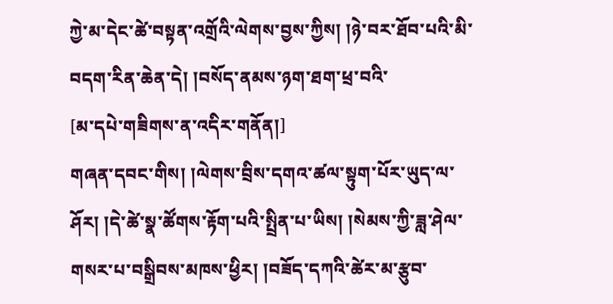ཀྱེ་མ་དེང་ཚེ་བསྟན་འགྲོའི་ལེགས་བྱས་ཀྱིས། །ཉེ་བར་ཐོབ་པའི་མི་བདག་རིན་ཆེན་དེ། །བསོད་ནམས་ཉག་ཐག་ཕྲ་བའི་
[མ་དཔེ་གཟིགས་ན་འདིར་གནོན།]
གཞན་དབང་གིས། །ལེགས་བྲིས་དགའ་ཚལ་སྟུག་པོར་ཡུད་ལ་ཤོར། །དེ་ཚེ་སྣ་ཚོགས་རྟོག་པའི་སྤྲིན་པ་ཡིས། །སེམས་ཀྱི་ཟླ་ཤེལ་གསར་པ་བསྒྲིབས་མཁས་ཕྱིར། །བཟོད་དཀའི་ཚེར་མ་རྩུབ་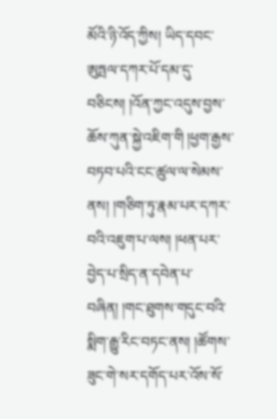མོའི་ཉི་འོད་ཀྱིས། ཡིད་དབང་ཨུཏྤལ་དཀར་པོ་དམ་དུ་བཅིངས། །འོན་ཀྱང་འདུས་བྱས་ཆོས་ཀུན་སྐྱེ་འཇིག་གི །ཕྱག་རྒྱས་བཏབ་པའི་ངང་ཚུལ་ལ་སེམས་ནས། །གཅིག་ཏུ་རྣམ་པར་དཀར་བའི་འཇུག་པ་ལས། །ཕན་པར་བྱེད་པ་སྲིད་ན་དབེན་པ་བཞིན། །གང་ཐུགས་གདུང་བའི་སྨིག་རྒྱུ་རིང་བཏང་ནས། །ཚོགས་ཟུང་གེ་སར་དགོད་པར་འོས་སོ་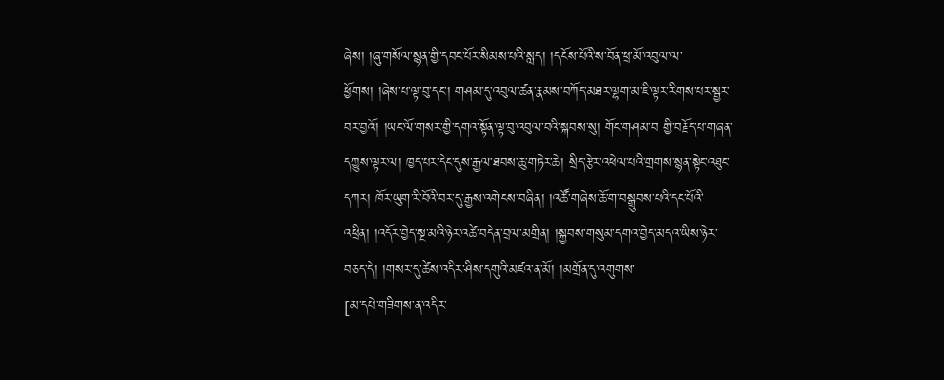ཞེས། །ཞུ་གསོལ་སྙན་གྱི་དབང་པོར་སིམས་པའི་སླད། །དངོས་པོའི་ས་བོན་ཕྲ་མོ་འབུལ་ལ་ཕྱོགས། །ཞེས་པ་ལྟ་བུ་དང་། གཤམ་དུ་འབུལ་ཚན་རྣམས་བཀོད་མཐར་ལྷག་མ་ཇི་ལྟར་རིགས་པར་སྦྱར་བར་བྱའོ། །ཡང་ལོ་གསར་གྱི་དགའ་སྟོན་ལྟ་བུ་འབུལ་བའི་སྐབས་སུ། གོང་གཤམ་བ གྱི་བརྗོད་པ་གཞན་དཀྱུས་ལྟར་ལ། ཁྱད་པར་དེང་དུས་རྒྱལ་ཐབས་ཆུ་གཏེར་ཆེ། སྲིད་རྩེར་འཕེལ་པའི་གྲགས་སྙན་སྟེང་འཐུང་དཀར། ཁོར་ཡུག་རི་བོའི་བར་དུ་རྒྱས་འགེངས་བཞིན། །འཚོ་གཞེས་ཆོ་ག་བསྒྲུབས་པའི་དང་པོའི་འཕྲིན། །འདོར་བྱེད་སྔ་མའི་ཉེར་འཚེ་བདེན་བྲལ་མགྲིན། །སྐྱབས་གསུམ་དགའ་བྱེད་མདའ་ཡིས་ཉེར་བཅད་དེ། །གསར་དུ་ཚེས་འདིར་ཤིས་དགུའི་མཛའ་ན་མོ། །མགྲོན་དུ་འགུགས་
[མ་དཔེ་གཟིགས་ན་འདིར་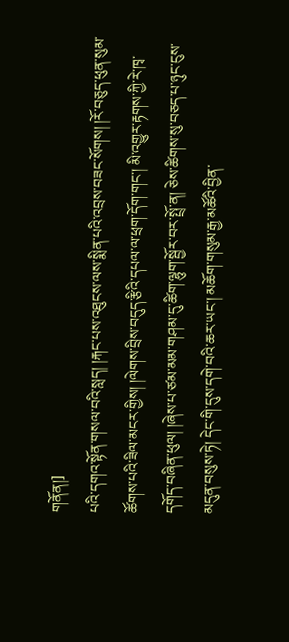གནོན།]
པའི་དགའ་སྟོན་གསལ་བའི་སླད། །རྐང་པས་འཐུངས་ལས་སྨིན་པའི་འབྲས་བཟང་སོགས། །རོ་བཅུད་ཕུན་སུམ་ཚོགས་པའི་ཟིལ་མངར་གྱིས། །ལེགས་བྲིས་བདུད་རྩིའི་དཔལ་ལ་ཕྲག་དོག་གང་། མི་འགྱུར་རྟགས་ཀྱི་རེ་ཁྭ་དགོད་བཞིན་ཕུལ། །ཞེས་པ་ཙམ་མམ་གཤམ་དུ་ཚིག་ལྷུག་སྦྱོར་བར་སྤྲོ་ན། ཅེས་ཚིགས་སུ་བཅད་པ་ཉུང་ངུས་མདུན་བསུས་ཏེ། དེང་གི་དུས་དགེ་བའི་ཆར་ཡང་། མཆོག་གསུམ་རྒྱ་མཚོའི་བྱིན་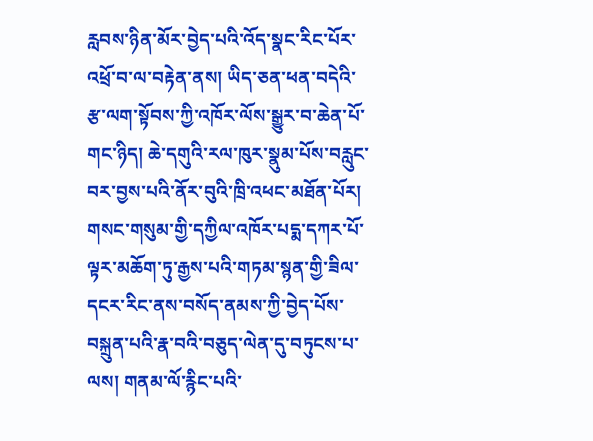རླབས་ཉིན་མོར་བྱེད་པའི་འོད་སྣང་རིང་པོར་འཕྲོ་བ་ལ་བརྟེན་ནས། ཡིད་ཅན་ཕན་བདེའི་རྩ་ལག་སྟོབས་ཀྱི་འཁོར་ལོས་སྒྱུར་བ་ཆེན་པོ་གང་ཉིད། ཆེ་དགུའི་རལ་ཁུར་སྣུམ་པོས་བརླུང་བར་བྱས་པའི་ནོར་བུའི་ཁྲི་འཕང་མཐོན་པོར། གསང་གསུམ་གྱི་དཀྱིལ་འཁོར་པདྨ་དཀར་པོ་ལྟར་མཆོག་ཏུ་རྒྱས་པའི་གཏམ་སྙན་གྱི་ཟིལ་དངར་རིང་ནས་བསོད་ནམས་ཀྱི་བྱེད་པོས་བསྐྲུན་པའི་རྣ་བའི་བཅུད་ལེན་དུ་བཏུངས་པ་ལས། གནམ་ལོ་རྙིང་པའི་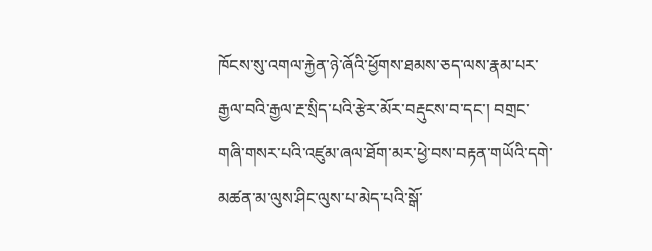ཁོངས་སུ་འགལ་རྐྱེན་ཉེ་ཞོའི་ཕྱོགས་ཐམས་ཅད་ལས་རྣམ་པར་རྒྱལ་བའི་རྒྱལ་རྔ་སྲིད་པའི་རྩེར་མོར་བརྡུངས་བ་དང་། བགྲང་གཞི་གསར་པའི་འཛུམ་ཞལ་ཐོག་མར་ཕྱེ་བས་བརྟན་གཡོའི་དགེ་མཚན་མ་ལུས་ཤིང་ལུས་པ་མེད་པའི་སྒོ་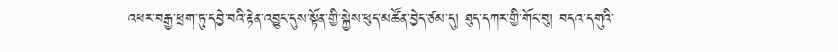འཕར་བརྒྱ་ཕྲག་ཏུ་དབྱེ་བའི་རྟེན་འབྱུང་དུས་སྟོན་གྱི་སྐྱེས་ཕུད་མཚོན་བྱེད་ཙམ་དུ། ཐུད་དཀར་གྱི་གོང་བུ། བདའ་དགུའི་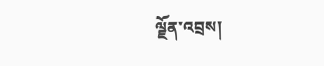ལྗོན་འབྲས།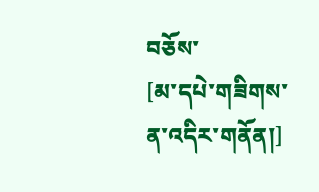བཅོས་
[མ་དཔེ་གཟིགས་ན་འདིར་གནོན།]